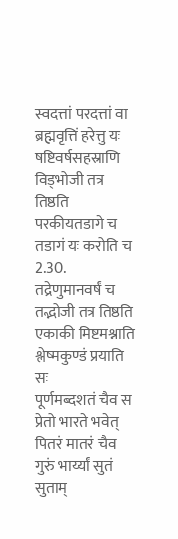स्वदत्तां परदत्तां वा ब्रह्मवृत्तिं हरेत्तु यः
षष्टिवर्षसहस्राणि विड्भोजी तत्र तिष्ठति
परकीयतडागे च तडागं यः करोति च 2.30.
तद्रेणुमानवर्षं च तद्भोजी तत्र तिष्ठति
एकाकी मिष्टमश्नाति श्लेष्मकुण्डं प्रयाति सः
पूर्णमब्दशतं चैव स प्रेतो भारते भवेत्
पितरं मातरं चैव गुरुं भार्य्यां सुतं सुताम्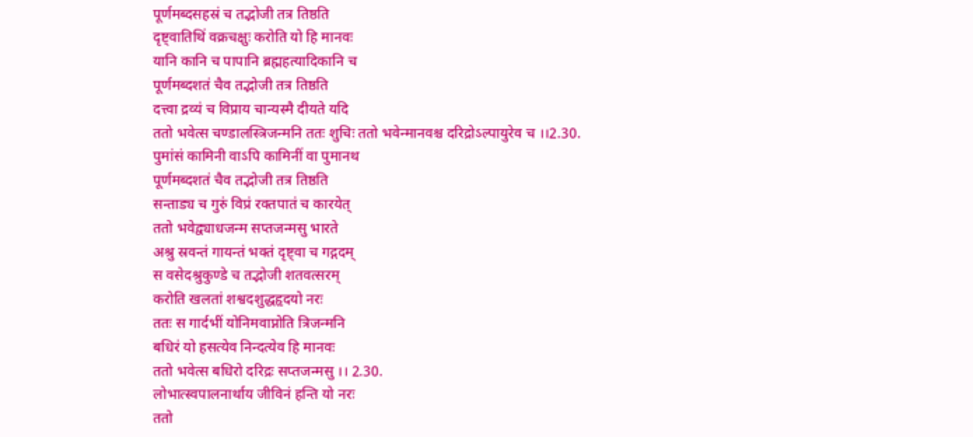पूर्णमब्दसहस्रं च तद्भोजी तत्र तिष्ठति
दृष्ट्वातिथिं वक्रचक्षुः करोति यो हि मानवः
यानि कानि च पापानि ब्रह्महत्यादिकानि च
पूर्णमब्दशतं चैव तद्भोजी तत्र तिष्ठति
दत्त्वा द्रव्यं च विप्राय चान्यस्मै दीयते यदि
ततो भवेत्स चण्डालस्त्रिजन्मनि ततः शुचिः ततो भवेन्मानवश्च दरिद्रोऽल्पायुरेव च ।।2.30.
पुमांसं कामिनी वाऽपि कामिनीं वा पुमानथ
पूर्णमब्दशतं चैव तद्भोजी तत्र तिष्ठति
सन्ताड्य च गुरुं विप्रं रक्तपातं च कारयेत्
ततो भवेद्व्याधजन्म सप्तजन्मसु भारते
अश्रु स्रवन्तं गायन्तं भक्तं दृष्ट्वा च गद्गदम्
स वसेदश्रुकुण्डे च तद्भोजी शतवत्सरम्
करोति खलतां शश्वदशुद्धहृदयो नरः
ततः स गार्दभीं योनिमवाप्नोति त्रिजन्मनि
बधिरं यो हसत्येव निन्दत्येव हि मानवः
ततो भवेत्स बधिरो दरिद्रः सप्तजन्मसु ।। 2.30.
लोभात्स्वपालनार्थाय जीविनं हन्ति यो नरः
ततो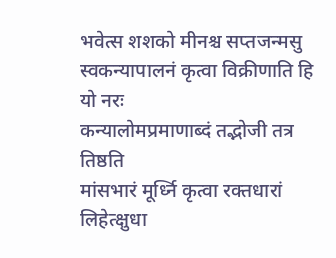भवेत्स शशको मीनश्च सप्तजन्मसु
स्वकन्यापालनं कृत्वा विक्रीणाति हि यो नरः
कन्यालोमप्रमाणाब्दं तद्भोजी तत्र तिष्ठति
मांसभारं मूर्ध्नि कृत्वा रक्तधारां लिहेत्क्षुधा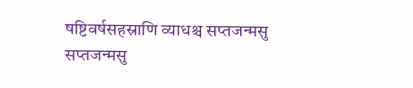षष्टिवर्षसहस्राणि व्याधश्च सप्तजन्मसु
सप्तजन्मसु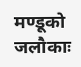मण्डूको जलौकाः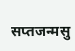सप्तजन्मसु